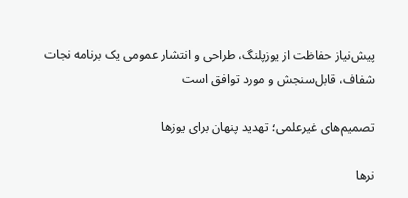پیش‌نیاز حفاظت از یوزپلنگ، طراحی و انتشار عمومی یک برنامه نجات شفاف، قابل‌سنجش و مورد توافق است

تصمیم‌های غیرعلمی؛ تهدید پنهان برای یوزها

نرها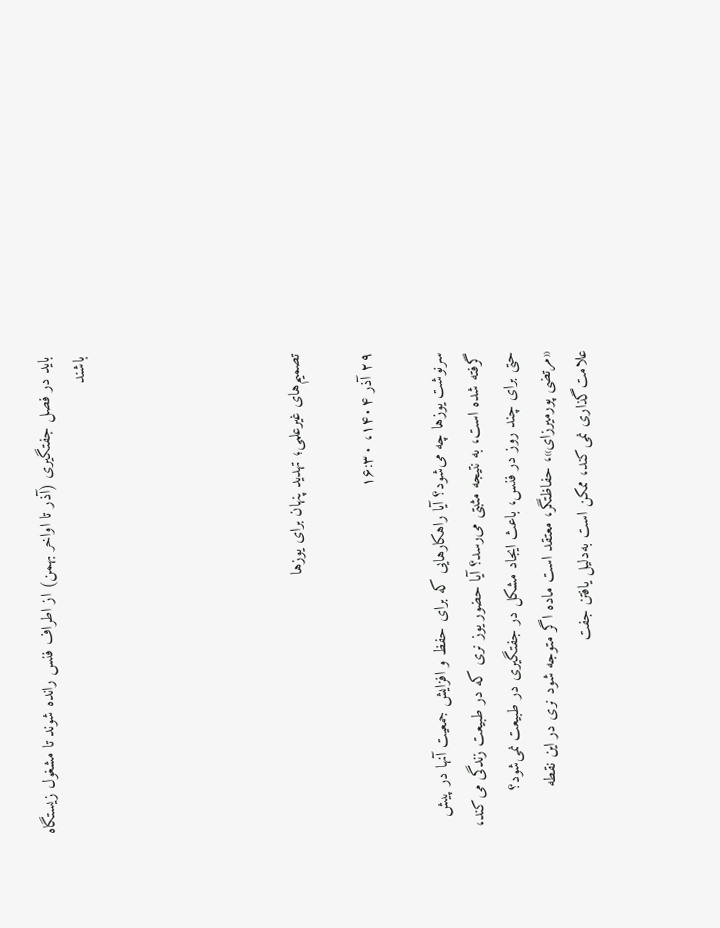باید در فصل جفتگیری (آذر تا اواخر بهمن) از اطراف فنس رانده شوند تا مشغول زیستگاه باشند





تصمیم‌های غیرعلمی؛ تهدید پنهان برای یوزها

۲۹ آذر ۱۴۰۴، ۱۶:۳۰

سرنوشت یوزها چه می‌شود؟ آیا راهکارهایی که برای حفظ و افزایش جمعیت آنها در پیش گرفته شده است، به نتیجه مثبتی می‌رسد؟ آیا حضور یوز نری که در طبیعت زندگی می‌کند، حتی برای چند روز در فنس، باعث ایجاد مشکل در جفتگیری در طبیعت نمی‌شود؟ «مرتضی پورمیرزای»، حفاظتگر، معتقد است ماده اگر متوجه شود نری در این نقطه علامت‌گذاری نمی‌کند، ممکن است به‌دلیل یافتن جفت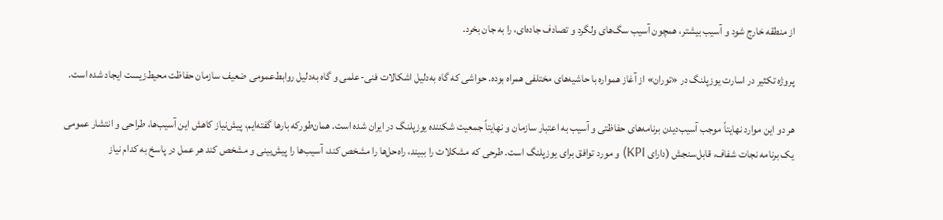از منطقه خارج شود و آسیب‌ بیشتر، همچون آسیب سگ‌های ولگرد و تصادف جاده‌ای، را به جان بخرد.

پروژه تکثیر در اسارت یوزپلنگ در «توران» از آغاز همواره با حاشیه‌های مختلفی همراه بوده. حواشی که گاه به‌دلیل اشکالات فنی-علمی و گاه به‌دلیل روابط‌عمومی ضعیف سازمان حفاظت محیط‌زیست ایجاد شده است.

هر دو این موارد نهایتاً موجب آسیب‌دیدن برنامه‌های حفاظتی و آسیب به اعتبار سازمان و نهایتاً جمعیت شکننده یوزپلنگ در ایران شده است. همان‌طورکه بارها گفته‌ایم، پیش‌نیاز کاهش این آسیب‌ها، طراحی و انتشار عمومی یک برنامه نجات شفاف، قابل‌سنجش (دارای KPI) و مورد توافق برای یوزپلنگ است. طرحی که مشکلات را ببیند، راه‌حل‌ها را مشخص کند، آسیب‌ها را پیش‌بینی و مشخص کند هر عمل در پاسخ به کدام نیاز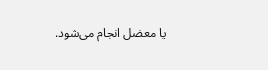یا معضل انجام می‌شود.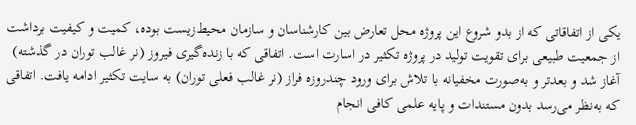یکی از اتفاقاتی که از بدو شروع این پروژه محل تعارض بین کارشناسان و سازمان محیط‌زیست بوده، کمیت و کیفیت برداشت از جمعیت طبیعی برای تقویت تولید در پروژه تکثیر در اسارت است. اتفاقی که با زنده‌گیری فیروز (نر غالب توران در گذشته) آغاز شد و بعد‌تر و به‌صورت مخفیانه با تلاش برای ورود چندروزه فراز (نر غالب فعلی توران) به سایت تکثیر ادامه یافت. اتفاقی که به‌نظر می‌رسد بدون مستندات و پایه علمی کافی انجام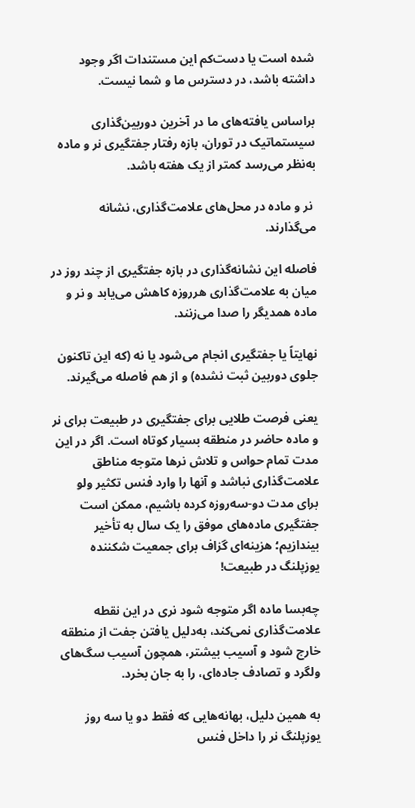شده است یا دست‌کم این مستندات اگر وجود داشته باشد، در دسترس ما و شما نیست.

براساس یافته‌های ما در آخرین دوربین‌گذاری سیستماتیک در توران، بازه رفتار جفتگیری نر و ماده به‌نظر می‌رسد کمتر از یک هفته باشد.

 نر و ماده در محل‌های علامت‌گذاری، نشانه می‌گذارند.

فاصله این نشانه‌گذاری در بازه جفتگیری از چند روز در میان به علامت‌گذاری هرروزه کاهش می‌یابد و نر و ماده همدیگر را صدا می‌زنند.

نهایتاً یا جفتگیری انجام می‌شود یا نه (که این تاکنون جلوی دوربین ثبت نشده) و از هم فاصله می‌گیرند.

یعنی فرصت طلایی برای جفتگیری در طبیعت برای نر و ماده حاضر در منطقه بسیار کوتاه است. اگر در این مدت تمام حواس و تلاش نر‌ها متوجه مناطق علامت‌گذاری نباشد و آنها را وارد فنس تکثیر ولو برای مدت دو-سه‌روزه کرده باشیم، ممکن است جفتگیری ماده‌های موفق را یک سال به تأخیر بیندازیم؛ هزینه‌ای گزاف برای جمعیت شکننده یوزپلنگ در طبیعت!

چه‌بسا ماده اگر متوجه شود نری در این نقطه علامت‌گذاری نمی‌کند، به‌دلیل یافتن جفت از منطقه خارج شود و آسیب‌ بیشتر، همچون آسیب سگ‌های ولگرد و تصادف جاده‌ای، را به جان بخرد.

به همین دلیل، بهانه‌هایی که فقط دو یا سه روز یوزپلنگ نر را داخل فنس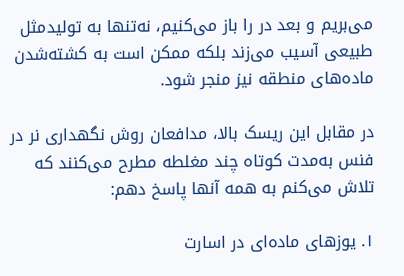می‌بریم و بعد در را باز می‌کنیم، نه‌تنها به تولیدمثل طبیعی آسیب می‌زند بلکه ممکن است به کشته‌شدن ماده‌های منطقه نیز منجر شود.

در مقابل این ریسک بالا، مدافعان روش نگهداری نر در فنس به‌مدت کوتاه چند مغلطه مطرح می‌کنند که تلاش می‌کنم به همه آنها پاسخ دهم:

۱. یوزهای ماده‌ای در اسارت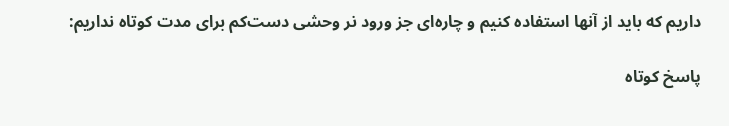داریم که باید از آنها استفاده کنیم و چاره‌ای جز ورود نر وحشی دست‌کم برای مدت کوتاه نداریم:

پاسخ کوتاه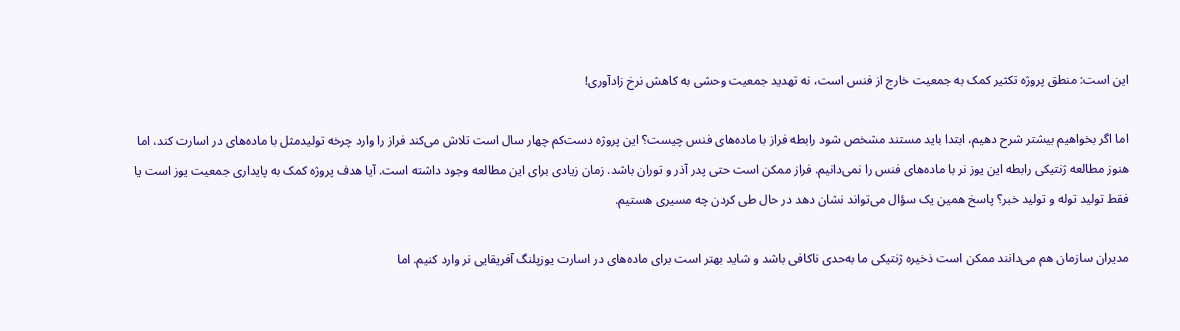این است: منطق پروژه تکثیر کمک به جمعیت خارج از فنس است، نه تهدید جمعیت وحشی به کاهش نرخ زادآوری!

اما اگر بخواهیم بیشتر شرح دهیم، ابتدا باید مستند مشخص شود رابطه فراز با ماده‌های فنس چیست؟ این پروژه دست‌کم چهار سال است تلاش می‌کند فراز را وارد چرخه تولیدمثل با ماده‌های در اسارت کند، اما هنوز مطالعه ژنتیکی رابطه این یوز نر با ماده‌های فنس را نمی‌دانیم. فراز ممکن است حتی پدر آذر و توران باشد. زمان زیادی برای این مطالعه وجود داشته است. آیا هدف پروژه کمک به پایداری جمعیت یوز است یا فقط تولید توله و تولید خبر؟ پاسخ همین یک سؤال می‌تواند نشان دهد در حال طی کردن چه مسیری هستیم.

مدیران سازمان هم می‌دانند ممکن است ذخیره ژنتیکی ما به‌حدی ناکافی باشد و شاید بهتر است برای ماده‌های در اسارت یوزپلنگ آفریقایی نر وارد کنیم. اما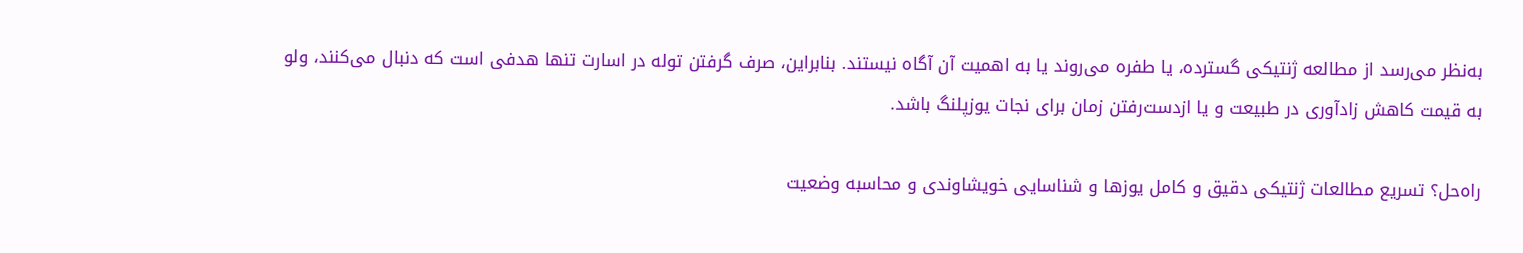به‌نظر می‌رسد از مطالعه ژنتیکی گسترده، یا طفره می‌روند یا به اهمیت آن آگاه نیستند. بنابراین، صرف گرفتن توله در اسارت تنها هدفی است که دنبال می‌کنند، ولو به قیمت کاهش زادآوری در طبیعت و یا ازدست‌رفتن زمان برای نجات یوزپلنگ باشد.

راه‌حل؟ تسریع مطالعات ژنتیکی دقیق و کامل یوز‌ها و شناسایی خویشاوندی و محاسبه وضعیت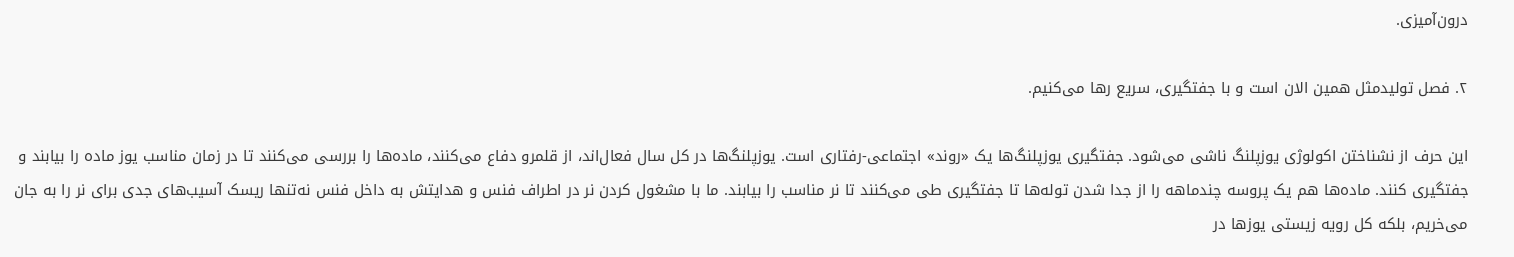درون‌آمیزی.

۲. فصل تولیدمثل همین الان است و با جفتگیری، سریع رها می‌کنیم.

این حرف از نشناختن اکولوژی یوزپلنگ ناشی می‌شود. جفتگیری یوزپلنگ‌ها یک «روند» اجتماعی-رفتاری است. یوزپلنگ‌ها در کل سال فعال‌اند، از قلمرو دفاع می‌کنند، ماده‌ها را بررسی می‌کنند تا در زمان مناسب یوز ماده را بیابند و جفتگیری کنند. ماده‌ها هم یک پروسه چندماهه را از جدا شدن توله‌ها تا جفتگیری طی می‌کنند تا نر مناسب را بیابند. ما با مشغول کردن نر در اطراف فنس و هدایتش به داخل فنس نه‌تنها ریسک آسیب‌های جدی برای نر را به جان می‌خریم، بلکه کل رویه زیستی یوزها در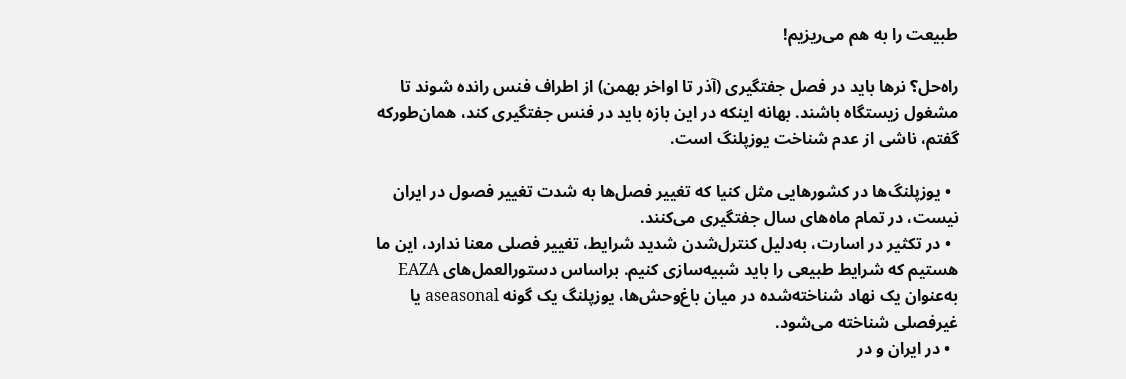طبیعت را به هم می‌ریزیم!

راه‌حل؟ نرها باید در فصل جفتگیری (آذر تا اواخر بهمن) از اطراف فنس رانده شوند تا مشغول زیستگاه باشند. بهانه اینکه در این بازه باید در فنس جفتگیری کند، همان‌طورکه گفتم، ناشی از عدم شناخت یوزپلنگ است.

  • یوزپلنگ‌ها در کشورهایی مثل کنیا که تغییر فصل‌ها به‌ شدت تغییر فصول در ایران نیست، در تمام ماه‌های سال جفتگیری می‌کنند.
  • در تکثیر در اسارت، به‌دلیل کنترل‌شدن شدید شرایط، تغییر فصلی معنا ندارد، این ما هستیم که شرایط طبیعی را باید شبیه‌سازی کنیم. براساس دستورالعمل‌های EAZA به‌عنوان یک نهاد شناخته‌شده در میان‌ باغ‌وحش‌ها، یوزپلنگ یک گونه aseasonal یا غیرفصلی شناخته می‌شود.
  • در ایران و در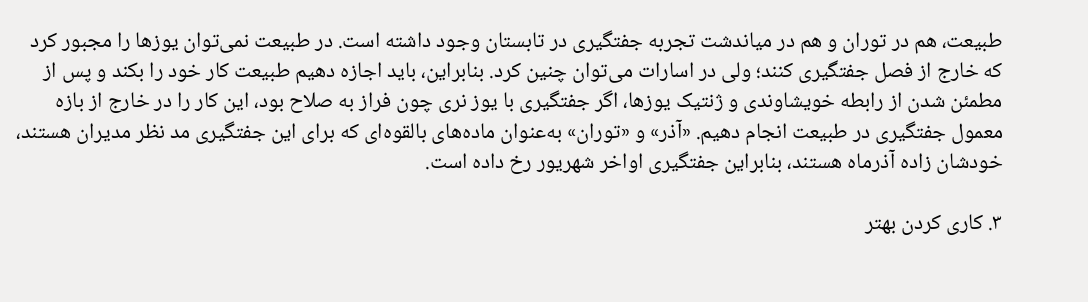طبیعت، هم در توران و هم در میاندشت تجربه جفتگیری در تابستان وجود داشته است. در طبیعت نمی‌توان یوزها را مجبور کرد که خارج از فصل جفتگیری کنند؛ ولی در اسارات می‌توان چنین کرد. بنابراین، باید اجازه دهیم طبیعت کار خود را بکند و پس از مطمئن شدن از رابطه خویشاوندی و ژنتیک یوزها، اگر جفتگیری با یوز نری چون فراز به صلاح بود، این کار را در خارج از بازه معمول جفتگیری در طبیعت انجام دهیم. «آذر» و «توران» به‌عنوان ماده‌های بالقوه‌ای که برای این جفتگیری مد نظر مدیران هستند، خودشان زاده آذرماه هستند، بنابراین جفتگیری اواخر شهریور رخ داده است.

۳. کاری کردن بهتر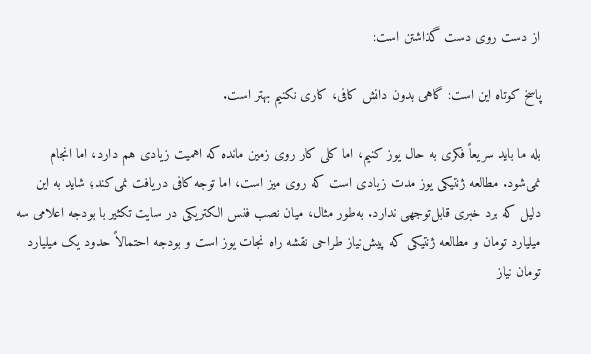از دست روی دست گذاشتن است:

پاسخ کوتاه این است: گاهی بدون دانش کافی، کاری نکنیم بهتر است.

بله ما باید سریعاً فکری به حال یوز کنیم، اما کلی کار روی زمین مانده که اهمیت زیادی هم دارد، اما انجام نمی‌شود. مطالعه ژنتیکی یوز مدت زیادی است که روی میز است، اما توجه کافی دریافت نمی‌کند؛ شاید به این دلیل که برد خبری قابل‌توجهی ندارد. به‌طور مثال، میان نصب فنس الکتریکی در سایت تکثیر با بودجه اعلامی سه میلیارد تومان و مطالعه ژنتیکی که پیش‌نیاز طراحی نقشه راه نجات یوز است و بودجه احتمالاً حدود یک میلیارد تومان نیاز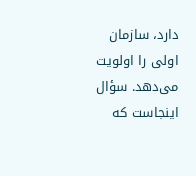دارد، سازمان اولی را اولویت می‌دهد. سؤال اینجاست که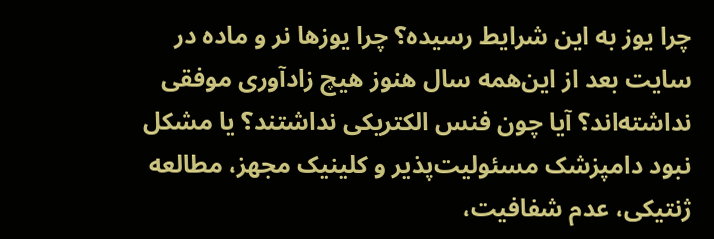چرا یوز به این شرایط رسیده؟ چرا یوز‌ها نر و ماده در سایت بعد از این‌همه سال هنوز هیچ زادآوری موفقی نداشته‌اند؟ آیا چون فنس الکتریکی نداشتند؟ یا مشکل نبود دامپزشک مسئولیت‌پذیر و کلینیک مجهز، مطالعه ژنتیکی، عدم شفافیت،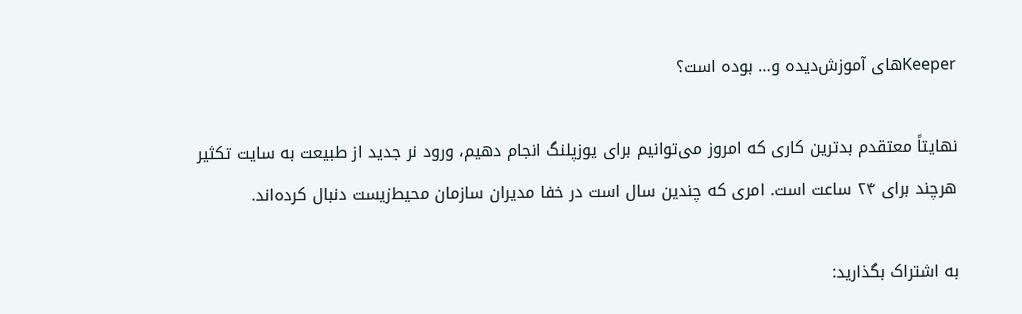Keeperهای آموزش‌دیده و… بوده است؟

نهایتاً معتقدم بدترین کاری که امروز می‌توانیم برای یوزپلنگ انجام دهیم، ورود نر جدید از طبیعت به سایت تکثیر هرچند برای ۲۴ ساعت است. امری که چندین سال است در خفا مدیران سازمان محیط‌زیست دنبال کرده‌اند.

به اشتراک بگذارید: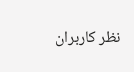نظر کاربران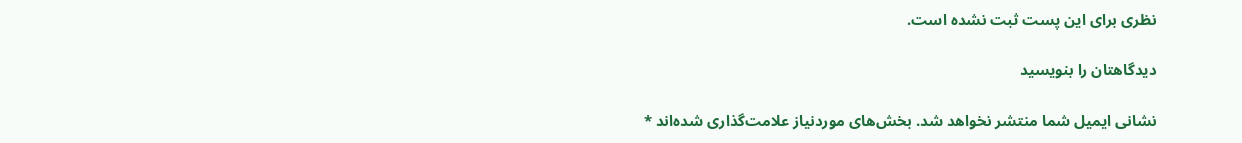نظری برای این پست ثبت نشده است.

دیدگاهتان را بنویسید

نشانی ایمیل شما منتشر نخواهد شد. بخش‌های موردنیاز علامت‌گذاری شده‌اند *